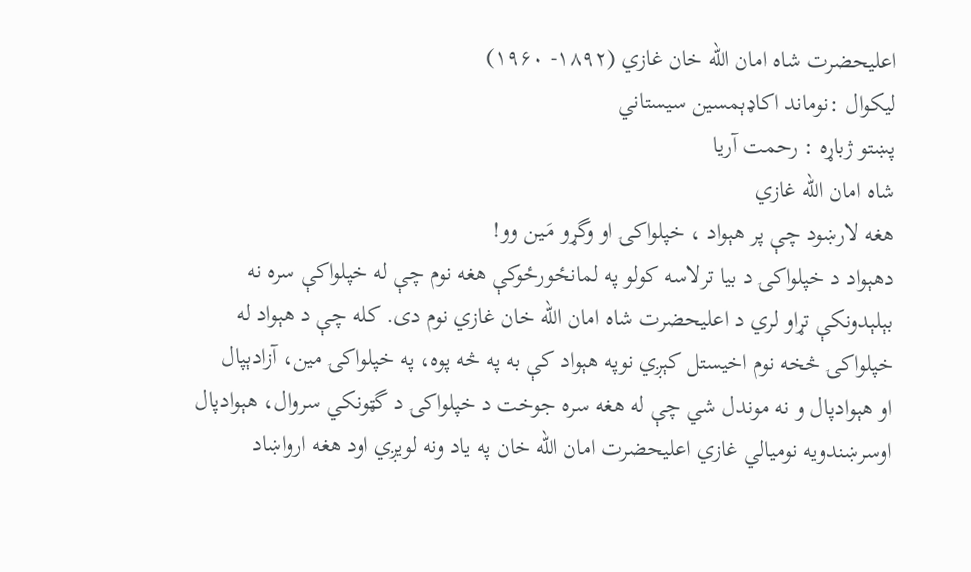اعلیحضرت شاه امان الله خان غازي (۱۸۹۲- ۱۹۶۰)
لیکوال :نوماند اکاډېمسین سیستاني
پښتو ژباړه : رحمت آریا
شاه امان الله غازي
هغه لارښود چې پر هېواد ، خپلواکۍ او وگړو مَـین وو!
دهېواد د خپلواکۍ د بیا ترلاسه کولو په لمانځورځوکې هغه نوم چې له خپلواکې سره نه
بېلېدونکې تړاو لري د اعلیحضرت شاه امان الله خان غازي نوم دی. کله چې د هېواد له
خپلواکۍ څخه نوم اخیستل کېږي نوپه هېواد کې به په څه پوه، په خپلواکۍ مین، آزادېپال
او هېوادپال و نه موندل شي چې له هغه سره جوخت د خپلواکۍ د گټونکي سروال، هېوادپال
اوسرښندویه نومیالي غازي اعلیحضرت امان الله خان په یاد ونه لویږي اود هغه ارواښاد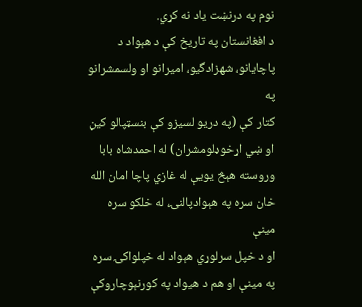نوم په درنښت یاد نه کړي.
د افغانستان په تاریخ کې د هېواد د پاچایانو، شهزادگیو، امیرانو او ولسمشرانو په
کتار کې (په دریو لسیزو کې بنسټپالو کیڼ او ښي اړخوډلومشران) له احمدشاه بابا
وروسته هېڅ یویې له غازي پاچا امان الله خان سره په هېوادپالنۍ، له خلکو سره مینې
او د خپل سرلوړي هېواد له خپلواکۍ سره په مینې او هم د هیواد په کورنېوچاروکې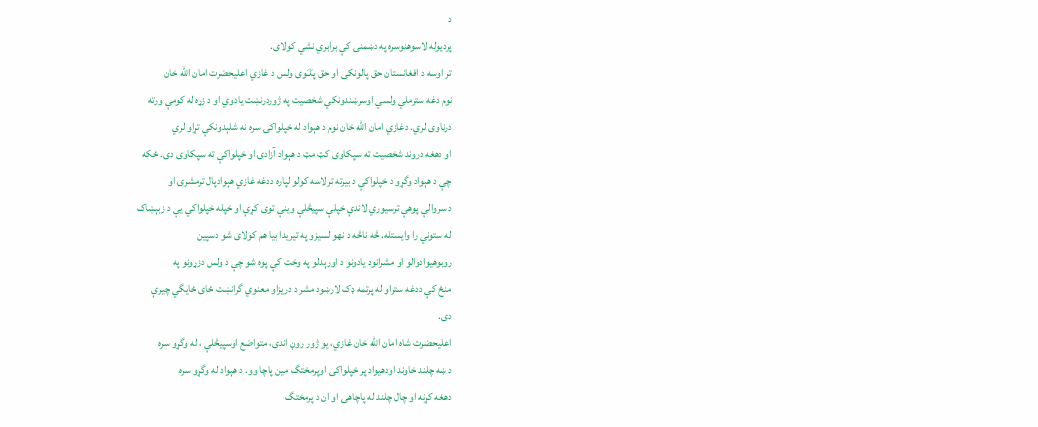د
پردیوله لاسوهنوسره په دښمنۍ کې برابري نشي کولای.
تر اوسه د افغانستان حق پالونکی او حق پـَلـَوی ولس د غازي اعلیحضرت امان الله خان
نوم دغه سترملي ولسي اوسرښندونکي شخصیت په ژوردرنښت یادوي او د زړه له کومې ورته
درناوی لري. دغازي امان الله خان نوم د هېواد له خپلواکۍ سره نه شلېدونکې تړاو لري
او دهغه دروند شخصیت ته سپکاوی کټ مټ د هېواد آزادۍ او خپلواکې ته سپکاوی دی. ځکه
چې د هېواد وگړو د خپلواکې د بیرته ترلاسه کولو لپاره ددغه غازي هېوادپال ترمشرۍ او
د سروالې پوهې ترسیوري لاندې خپلې سپیڅلې وینې توی کړې او خپله خپلواکي یې د زبېښاک
له ستوني را وایستله. څه ناڅه د نهو لسیزو په تیریدا بیا هم کولای شو دسپین
روبوهیوادوالو او مشرانود یادونو د اورېدلو په وخت کې پوه شو چې د ولس دزړونو په
منځ کې ددغه ستراو له پرتمه ډک لارښود مشر د دریزاو معنوي گرانښت ځای ځایگي چیرې
دی.
اعلیحضرت شاه امان الله خان غازي، یو ژور روڼ اندی، متواضع اوسپیڅلې ، له وگړو سره
د ښه چلند خاوند اودهیواد پر خپلواکۍ اوپرمختگ مین پاچا وو. د هېواد له وگړو سره
دهغه کړنه او چال چلند له پاچاهۍ او ان د پرمختگ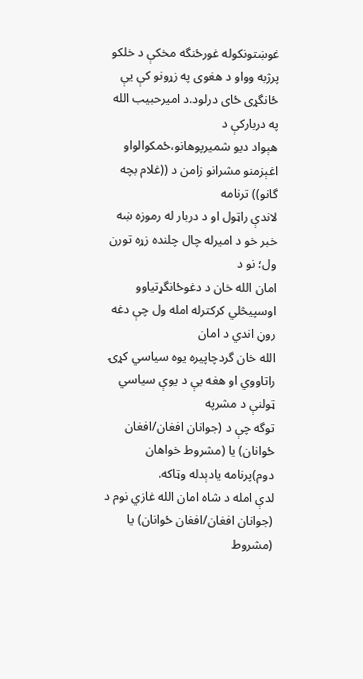غوښتونکوله غورځنگه مخکې د خلکو
پرژبه وواو د هغوی په زړونو کې یې ځانگړی ځای درلود.د امیرحبیب الله په دربارکې د
هېواد دیو شمیرپوهانو،ځمکوالواو اغېزمنو مشرانو زامن د ((غلام بچه گانو)) ترنامه
لاندې راټول او د دربار له رموزه ښه خبر خو د امیرله چال چلنده زړه تورن ول؛ نو د
امان الله خان د دغوځانگړتیاوو اوسپیڅلي کرکترله امله ول چې دغه روڼ اندي د امان
الله خان گردچاپیره یوه سیاسي کړۍ راتاووي او هغه یې د یوې سیاسي ټولنې د مشرپه
توگه چې د (جوانان افغان/افغان ځوانان) یا (مشروط خواهان دوم)پرنامه یادېدله وټاکه.
لدې امله د شاه امان الله غازي نوم د (جوانان افغان/افغان ځوانان) یا (مشروط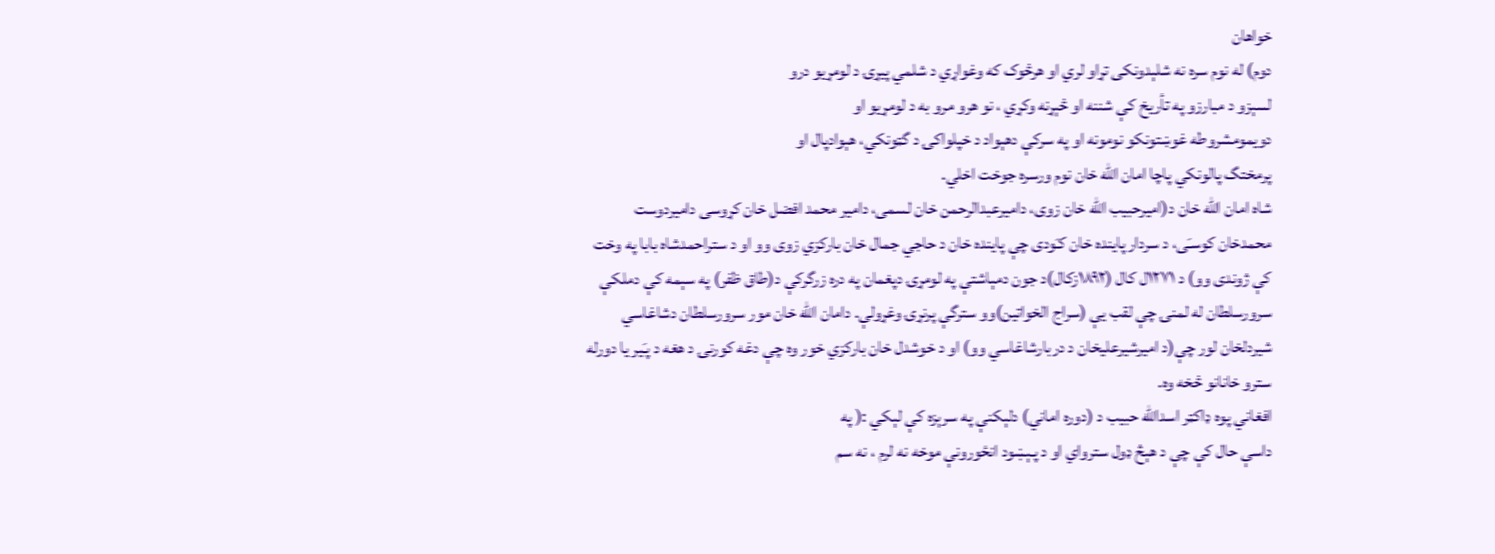خواهان
دوم) له نوم سره نه شلېدونکی تړاو لري او هرڅوک که وغواړي د شلمي پیړۍ د لومړیو درو
لسېزو د مبارزو په تأریخ کې شننه او څېړنه وکړي ، نو هرو مرو به د لومړیو او
دویمومشروطه غوښتونکو نومونه او په سرکې دهېواد د خپلواکۍ د گټونکي، هېوادپال او
پرمختگ پالونکي پاچا امان الله خان نوم ورسره جوخت اخلي.
شاه امان الله خان د(امیرحبیب الله خان زوی، دامیرعبدالرحمن خان لسمی، دامیر محمد افضل خان کړوسی دامیردوست محمدخان کوسـَی، د سردار پاینده خان کـَودی چې پاینده خان د حاجي جمال خان بارکزي زوی وو او د ستراحمدشاه بابا په وخت کې ژوندی وو) د ۱۲۷۱ل کال (۱۸۹۲زکال)د جون دمېاشتې په لومړۍ دپغمان په دره زرگرکې د(طاق ظفر) په سېمه کې دملکې سرورسلطان له لمنۍ چې لقب یې (سراج الخواتین)وو سترگې پرنړۍ وغړولې. دامان الله خان مور سرورسلطان دشاغاسي شیردلخان لور چې(د امیرشیرعلیخان د دربارشاغاسي وو) او د خوشدل خان بارکزي خور وه چې دغه کورنۍ د هغه د پـَیر یا دورله سترو خانانو څخه وه.
افغاني پوه ډاکټر اسدالله حبیب د (دوره اماني) دلېکنې په سرېزه کې لېکي :( په
داسې حال کې چې د هېڅ ډول سترواي او د پـېښود انځورونې موخه نه لرم ، نه سم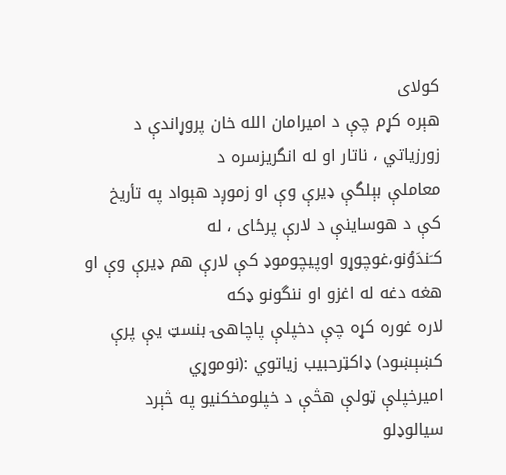کولای
هېره کړم چې د امیرامان الله خان پروړاندې د زورزیاتي ، ناتار او له انگریزسره د
معاملې بېلگې ډیرې وې او زموږد هېواد په تأریخ کې د هوساینې د لارې پرځای ، له
کـَندَوُنو،غوچوړو اوپیچوموډ کې لارې هم ډیرې وې او هغه دغه له اغزو او ننگونو ډکه
لاره غوره کړه چې دخپلې پاچاهۍ بنسټ یې پرې کښېښود) ډاکټرحبیب زیاتوي :(نوموړي
امیرخپلې ټولې هڅې د خپلومخکنیو په څېرد سیالوډلو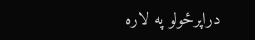دراپرځولو په لاره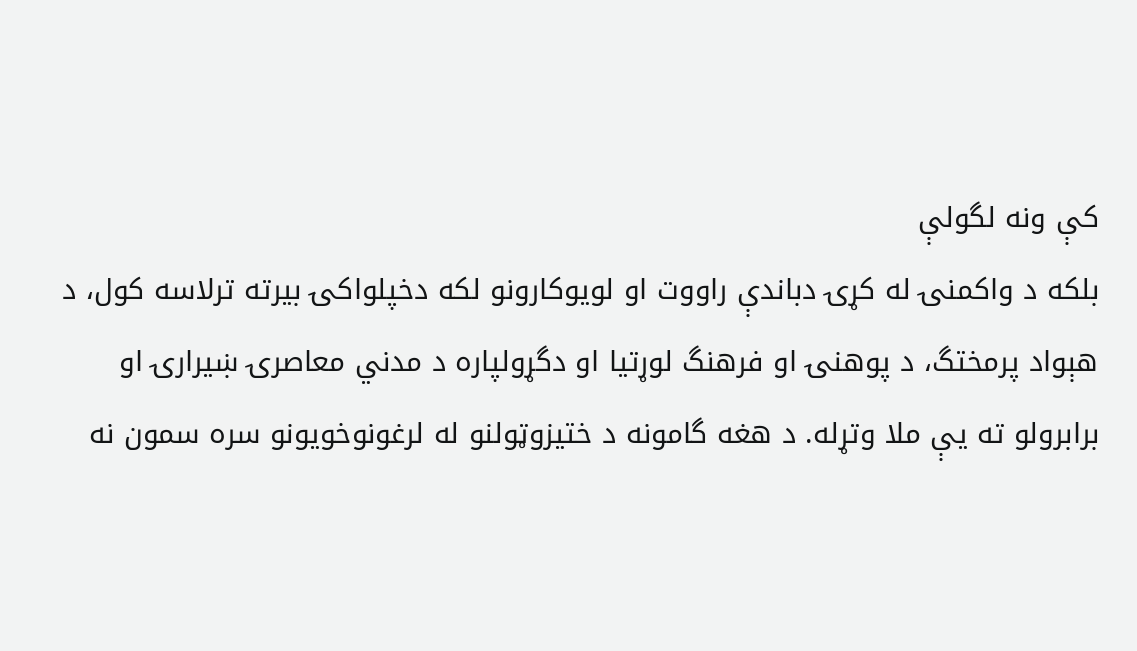کې ونه لگولې
بلکه د واکمنۍ له کړۍ دباندې راووت او لویوکارونو لکه دخپلواکۍ بیرته ترلاسه کول، د
هېواد پرمختگ، د پوهنۍ او فرهنگ لوړتیا او دگړولپاره د مدني معاصرۍ ښیرارۍ او
برابرولو ته یې ملا وتړله. د هغه گامونه د ختیزوټولنو له لرغونوخویونو سره سمون نه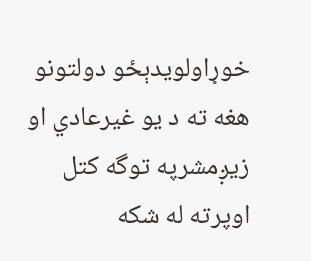خوړاولویدېځو دولتونو هغه ته د یو غیرعادي او زیږمشرپه توگه کتل اوپرته له شکه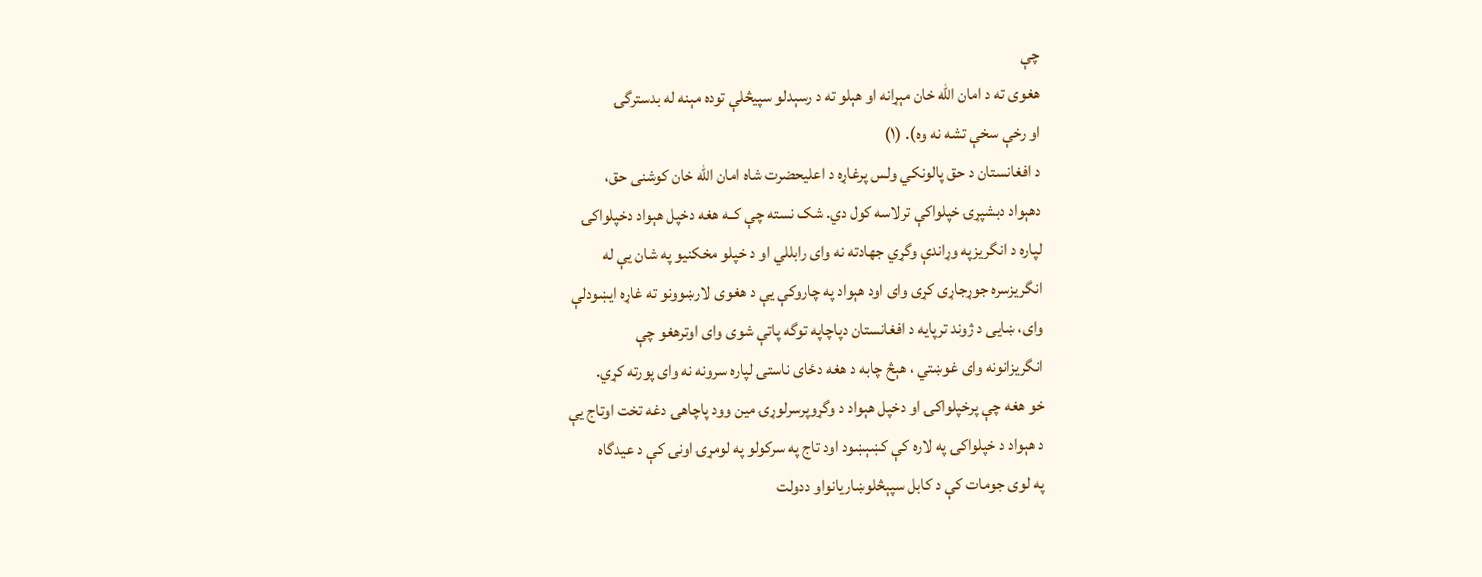چې
هغوی ته د امان الله خان مېړانه او هېلو ته د رسېدلو سپیڅلې توده مېنه له بدسترگۍ
او رخې سخې تشه نه وه). (۱)
د افغانستان د حق پالونکي ولس پرغاړه د اعلیحضرت شاه امان الله خان کوشنی حق،
دهېواد دبشپړۍ خپلواکې ترلاسه کول دي. شک نسته چې کــه هغه دخپل هېواد دخپلواکۍ
لپاره د انگریزپه وړاندې وگړي جهادته نه وای رابللي او د خپلو مخکنیو په شان یې له
انگریزسره جوړجاړی کړی وای اود هېواد په چاروکې یې د هغوی لارښوونو ته غاړه ایښودلې
وای، ښایی د ژوند ترپایه د افغانستان دپاچاپه توگه پاتې شوی وای اوترهغو چې
انگریزانونه وای غوښتي ، هېڅ چابه د هغه دځای ناستۍ لپاره سرونه نه وای پورته کړي.
خو هغه چې پرخپلواکۍ او دخپل هېواد د وگړوپرسرلوړۍ مین وود پاچاهۍ دغه تخت اوتاج یې
د هېواد د خپلواکۍ په لاره کې کښېښود اود تاج په سرکولو په لومړۍ اونۍ کې د عیدگاه
په لوی جومات کې د کابل سپېڅلوښاریانواو ددولت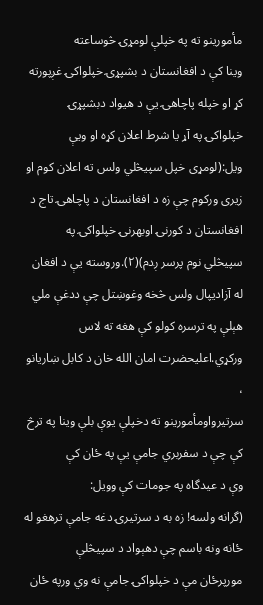مأمورینو ته په خپلې لومړۍ څوساعته
وینا کې د افغانستان د بشپړۍ خپلواکۍ غږپورته کړ او خپله پاچاهۍ یې د هیواد دبشپړۍ
خپلواکۍ په آړ یا شرط اعلان کړه او ویې ویل:(لومړی خپل سپیڅلي ولس ته اعلان کوم او
زیری ورکوم چې زه د افغانستان د پاچاهۍ تاج د افغانستان د کورنۍ اوبهرنۍ خپلواکۍ په
سپیڅلي نوم پرسر ږدم)(۲).وروسته یې د افغان له آزادیپال ولس څخه وغوښتل چې ددغې ملي
هېلې په ترسره کولو کې هغه ته لاس ورکړي.اعلیحضرت امان الله خان د کابل ښاریانو ،
سرتیرواومأمورینو ته دخپلې یوې بلې وینا په ترڅ کې چې د سفربري جامې یې په ځان کې
وې د عیدگاه په جومات کې وویل:
(گرانه ولسه! زه به د سرتیرۍ دغه جامې ترهغو له ځانه ونه باسم چې دهېواد د سپیڅلې
مورپرځان مې د خپلواکۍ جامې نه وي ورپه ځان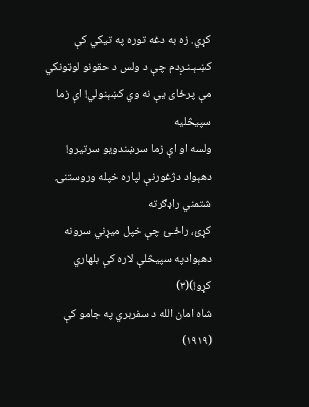کړي. زه به دغه توره په تیکي کې
کښـېـنـږدم چې د ولس د حقونو لوټونکي مې پرځای یې نه وي کښېنولي! اې زما سپیڅلیه
ولسه او اې زما سرښندویو سرتیرو! دهېواد دژغورنې لپاره خپله وروستنۍ شتمني راډګرته
کړئ، راځـئ چې خپل میړني سرونه دهېوادپه سپیڅلې لاره کې بلهاري کړو!)(۳)
شاه امان الله د سفربري په جامو کې (۱۹۱۹)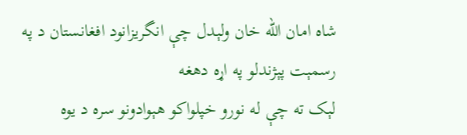شاه امان الله خان ولېدل چې انگریزانود افغانستان د په رسمېت پېژندلو په اړه دهغه
لېک ته چې له نورو خپلواکو هېوادونو سره د یوه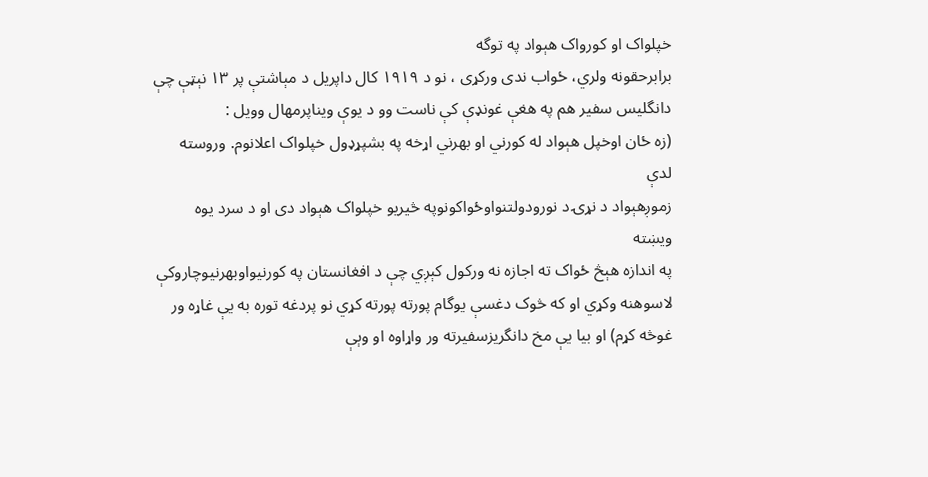خپلواک او کورواک هېواد په توگه
برابرحقونه ولري، ځواب ندی ورکړی ، نو د ۱۹۱۹ کال داپریل د مېاشتې پر ۱۳ نېټې چې
دانگلیس سفیر هم په هغې غونډې کې ناست وو د یوې ویناپرمهال وویل :
(زه ځان اوخپل هېواد له کورني او بهرني اړخه په بشپړډول خپلواک اعلانوم. وروسته لدې
زموږهېواد د نړۍ د نورودولتنواوځواکونوپه څیریو خپلواک هېواد دی او د سرد یوه ویښته
په اندازه هېڅ ځواک ته اجازه نه ورکول کېږي چې د افغانستان په کورنیواوبهرنیوچاروکې
لاسوهنه وکړي او که څوک دغسې یوگام پورته پورته کړي نو پردغه توره به یې غاړه ور
غوڅه کړم) او بیا یې مخ دانگریزسفیرته ور واړاوه او وېې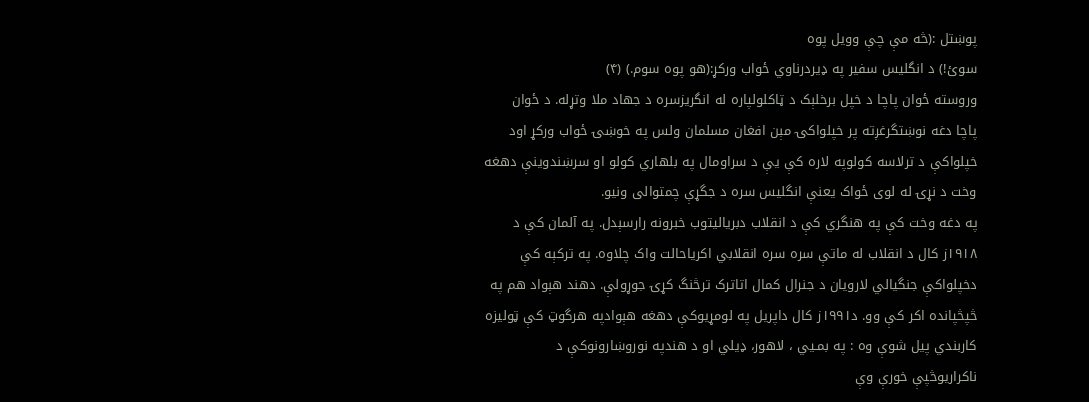پوښتل :(څه مې چې وویل پوه
سوئ!) د انگلیس سفیر په ډیردرناوي ځواب ورکړ:(هو پوه سوم.) (۴)
وروسته ځوان پاچا د خپل برخلېک د ټاکلولپاره له انگریزسره د جهاد ملا وتړله. د ځوان
پاچا دغه نوښتگرغږته پر خپلواکۍ مېن افغان مسلمان ولس په خوښۍ ځواب ورکړ اود
خپلواکې د ترلاسه کولوپه لاره کې یې د سراومال په بلهاري کولو او سرښندوینې دهغه
وخت د نړۍ له لوی ځواک یعنې انگلیس سره د جگړې چمتوالی ونیو.
په دغه وخت کې په هنگري کې د انقلاب دبریالیتوب خبرونه رارسېدل. په آلمان کې د
۱۹۱۸ز کال د انقلاب له ماتې سره سره انقلابي اکریاحالت واک چلاوه. په ترکېه کې
دخپلواکې جنگیالي لارویان د جنرال کمال اتاترک ترڅنگ کړۍ جوړولې. دهند هېواد هم په
څپڅپانده اکر کې وو. د۱۹۹۱ز کال داپریل په لومړیوکې دهغه هېوادپه هرگوټ کې ټولیزه
کاربندي پیل شوې وه : په بمـیي ، لاهور، ډیلي او د هندپه نوروښارونوکې د
ناکراریوڅپې خورې وې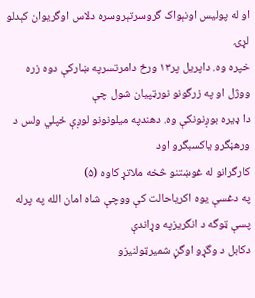او له پولیس اونېواک گروسرتېروسره دلاس اوگریوان کېدلو لړۍ
خپره وه. داپریل پر۱۳ ورځ دامرتسرپه ښارکې دوه زره ووژل او په زرگونو نورټپیان شول چې
دا ډیره بوږنونکې وه. دهندپه میلونونو لوږې ځپلي ولس د ورهڼگرو یاکسبگرو اود
کارگرانو له غوښتنو څخه ملاتړ کاوه (۵)
په دغسې یوه اکریاحالت کې ووچې شاه امان الله په پرله پسې ټوگه د انگریزپه وړاندې
دکابل د وگړو اوگڼ شمیرټولنیزو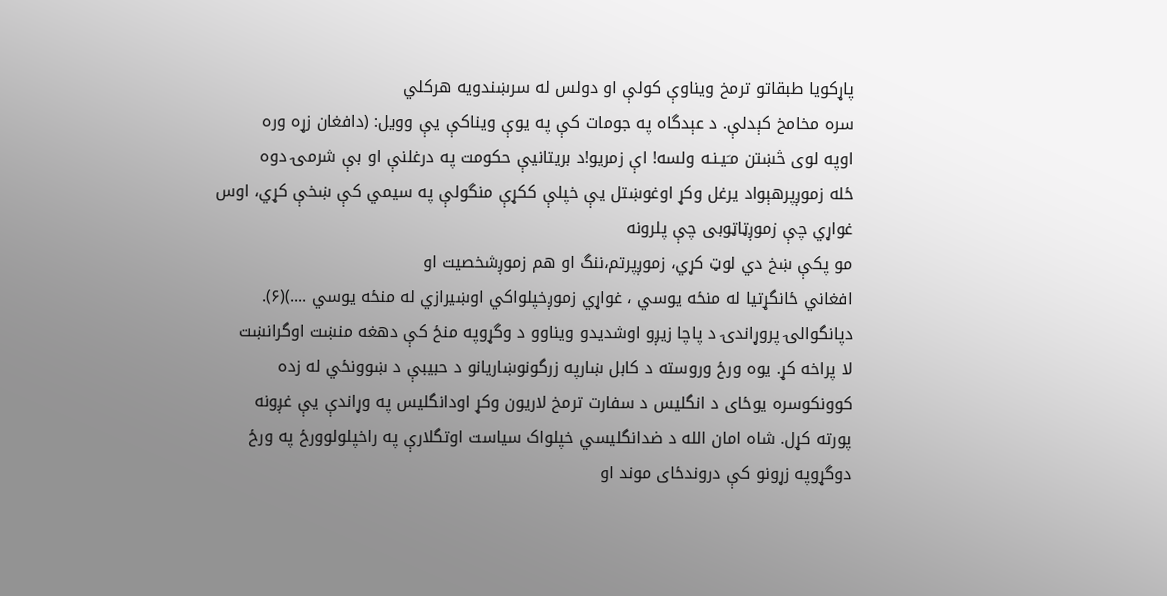پاړکویا طبقاتو ترمخ ویناوې کولې او دولس له سرښندویه هرکلي
سره مخامخ کېدلې. د عېدگاه په جومات کې په یوې ویناکې یې وویل: (دافغان زړه وره
اوپه لوی څښتن مـَیـنـه ولسه! اې زمریو!د بریتانیې حکومت په درغلنې او بې شرمۍ دوه
ځله زموږپرهېواد یرغل وکړ اوغوښتل یې خپلې ککړې منگولې په سیمي کې ښخې کړي، اوس
غواړي چې زموږټاټوبی چې پلرونه
مو پکې ښخ دي لوټ کړي، زموږپرتم،ننگ او هم زموږشخصیت او
افغاني ځانگړتیا له منځه یوسي ، غواړي زموږخپلواکي اوښیرازي له منځه یوسي ....)(۶).
دپانگوالۍ پروړاندۍ د پاچا زیږو اوشدیدو ویناوو د وگړوپه منځ کې دهغه منښت اوگرانښت
لا پراخه کړ. یوه ورځ وروسته د کابل ښارپه زرگونوښاریانو د حبیبې د ښوونځي له زده
کوونکوسره یوځای د انگلیس د سفارت ترمخ لاریون وکړ اودانگلیس په وړاندې یې غږونه
پورته کړل. شاه امان الله د ضدانگلیسي خپلواک سیاست اوتگلارې په راخپلولوورځ په ورځ
دوگړوپه زړونو کې دروندځای موند او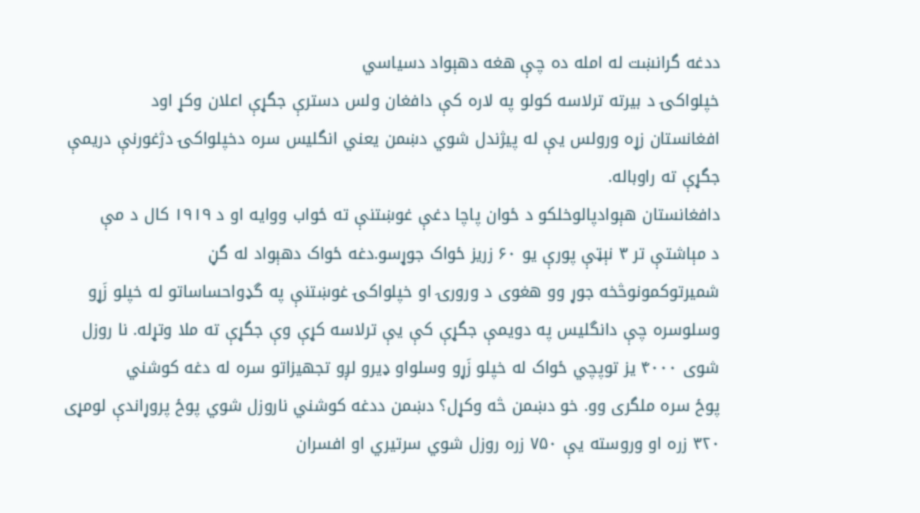ددغه گرانښت له امله ده چې هغه دهېواد دسیاسي
خپلواکۍ د بیرته ترلاسه کولو په لاره کې دافغان ولس دسترې جگړې اعلان وکړ اود
افغانستان زړه ورولس یې له پیژندل شوي دښمن یعني انگلیس سره دخپلواکۍ دژغورنې دریمې
جگړې ته راوباله.
دافغانستان هېوادپالوخلکو د ځوان پاچا دغې غوښتنې ته ځواب ووایه او د ۱۹۱۹ کال د مې
د مېاشتې تر ۳ نېټې پورې یو ۶۰ زریز ځواک جوړسو.دغه ځواک دهېواد له گڼ
شمیرتوکمونوڅخه جوړ وو هغوی د ورورۍ او خپلواکۍ غوښتنې په گډواحساساتو له خپلو زَړو
وسلوسره چې دانگلیس په دویمې جگړې کې یې ترلاسه کړې وې جگړې ته ملا وتړله. نا روزل
شوی ۴۰۰۰ یز توپچي ځواک له خپلو زَړو وسلواو ډیرو لږو تجهیزاتو سره له دغه کوشني
پوځ سره ملگری وو. خو دښمن څه وکړل؟ دښمن ددغه کوشني ناروزل شوي پوځ پروړاندې لومړی
۳۲۰ زره او وروسته یې ۷۵۰ زره روزل شوي سرتیري او افسران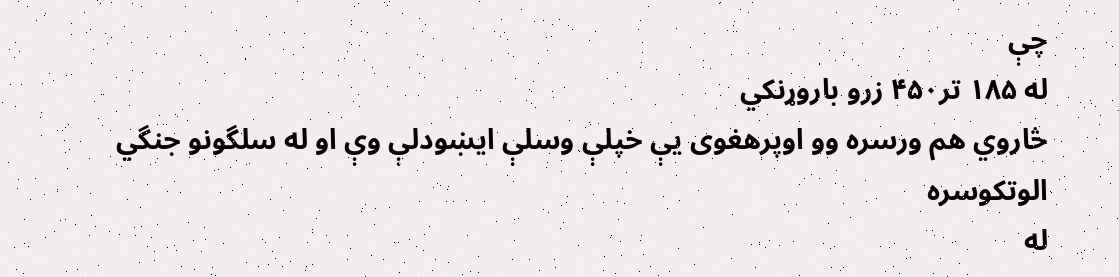چې
له ۱۸۵ تر۴۵۰ زرو باروړنکي
څاروي هم ورسره وو اوپرهغوی یې خپلې وسلې ایښودلې وې او له سلگونو جنگي الوتکوسره
له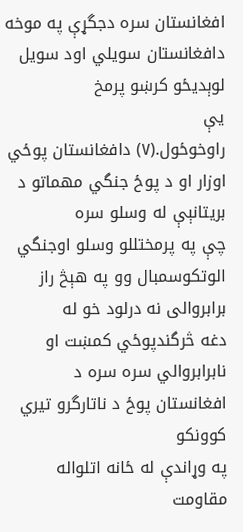افغانستان سره دجگړې په موخه دافغانستان سویلي اود سویل لوېدیځو کرښو پرمخ
يې
راوخوځول.(۷) دافغانستان پوځي اوزار او د پوځ جنگي مهماتو د بریتانېې له وسلو سره
چې په پرمختللو وسلو اوجنگي الوتکوسمبال وو په هېڅ راز برابروالی نه درلود خو له
دغه څرگندپوځي کمښت او نابرابروالي سره سره د افغانستان پوځ د ناتارگرو تیري کوونکو
په وړاندې له ځانه اتلواله مقاومت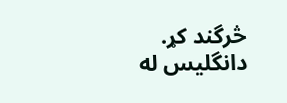څرگند کړ.
دانگلیس له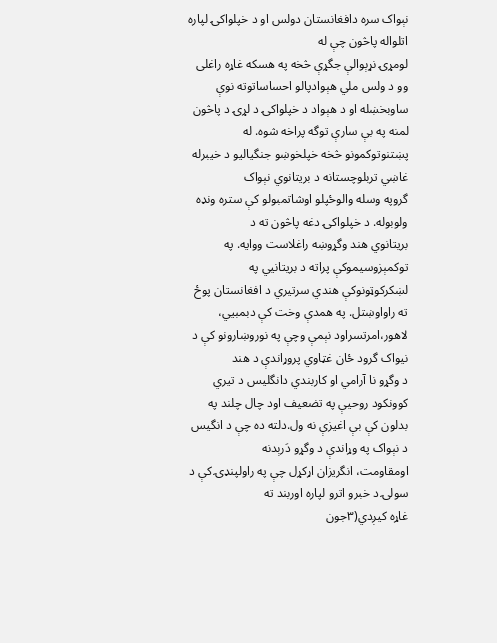نېواک سره دافغانستان دولس او د خپلواکۍ لپاره اتلواله پاڅون چې له
لومړۍ نړېوالې جگړې څخه په هسکه غاړه راغلی وو د ولس ملي هېوادپالو احساساتوته نوې
ساوبخښله او د هېواد د خپلواکۍ د لړۍ د پاڅون لمنه په بې سارې توگه پراخه شوه. له
پښتنوتوکمونو څخه خپلخوښو جنگیالیو د خیبرله غاښي تربلوچستانه د بریتانوي نېواک
گروپه وسله والوځپلو اوشاتمبولو کې ستره ونډه ولوبوله. د خپلواکۍ دغه پاڅون ته د
بریتانوي هند وگړوښه راغلاست ووایه. په توکمېزوسیموکې پراته د بریتانیي په
لښکرکوټونوکې هندي سرتیري د افغانستان پوځ ته راواوښتل. په همدې وخت کې دبمبيي،
لاهور،امرتسراود نېمې وچې په نوروښارونو کې د نیواک گرود ځان غټاوي پروړاندې د هند
د وگړو نا آرامي او کاربندي دانگلیس د تیري کوونکود روحیې په تضعیف اود چال چلند په
بدلون کې بې اغیزې نه ول.دلته ده چې د انگیس د نېواک په وړاندې د وگړو دَرېدنه
اومقاومت، انگریزان اړکړل چې په راولپنډۍ کې د سولۍ د خبرو اترو لپاره اوربند ته
غاړه کیږدي(۳جون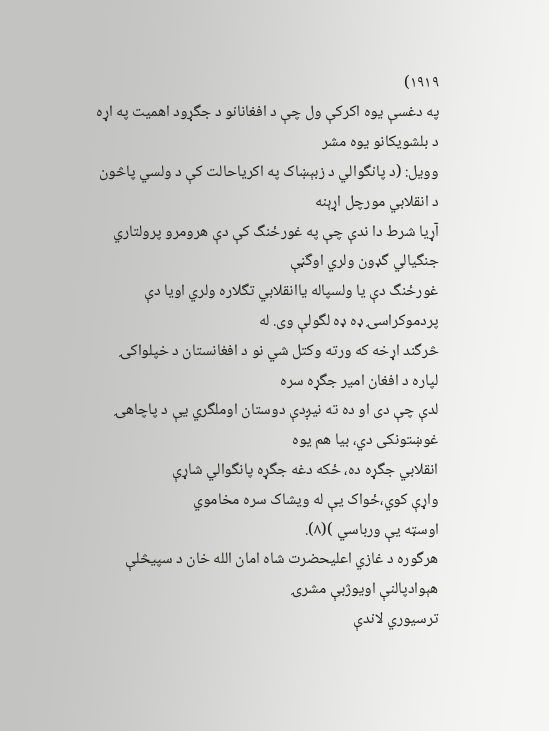۱۹۱۹)
په دغسې یوه اکرکې ول چې د افغانانو د جگړود اهمیت په اړه د بلشویکانو یوه مشر
وویل: (د پانگوالي د زبېښاک په اکریاحالت کې د ولسي پاڅون د انقلابي مورچل اړېنه
آړیا شرط دا ندې چې په غورځنگ کې دې هرومرو پرولتاري جنگیالي گډون ولري اوگڼې
غورځنگ دې یا ولسپاله یاانقلابي تگلاره ولري اویا دې پردموکراسۍ ډه ډه لگولې وی. له
څرگند اړخه که ورته وکتل شي نو د افغانستان د خپلواکۍ لپاره د افغان امیر جگړه سره
لدې چې دی او ده ته نیږدې دوستان اوملگري یې د پاچاهۍ غوښتونکی دي، بیا هم یوه
انقلابي جگړه ده، ځکه دغه جگړه پانگوالي شاړې
واړې کوي،ځواک یې له ویشاک سره مخاموي
اوسټه یې ورباسي )(۸).
هرگوره د غازي اعلیحضرت شاه امان الله خان د سپیڅلې هېوادپالنې اویوژبې مشرۍ
ترسیوري لاندې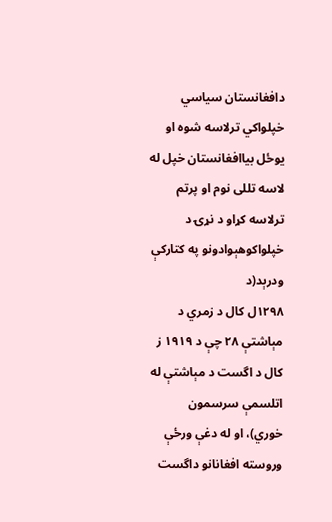دافغانستان سیاسي خپلواکي ترلاسه شوه او یوځل بیاافغانستان خپل له
لاسه تللی نوم او پرتم ترلاسه کړاو د نړۍ د خپلواکوهېوادونو په کتارکې ودرېد(د
۱۲۹۸ل کال د زمري د مېاشتې ۲۸ چې د ۱۹۱۹ ز کال د اگست د مېاشتې له اتلسمې سرسمون
خوري)، او له دغې ورځې وروسته افغانانو داگست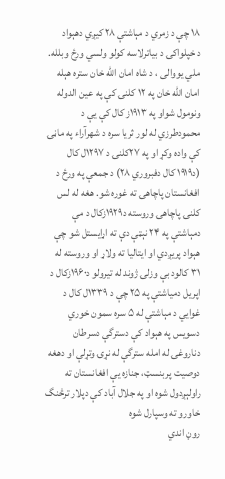۱۸ چې د زمري د مېاشتې ۲۸ کیږي دهېواد
د خپلواکۍ د بیاترلاسه کولو ولسي ورځ وبلله.
ملي یووالی ، د شاه امان الله خان ستره هېله
امان الله خان په ۱۲ کلنۍ کې په عین الدوله ونومول شواو په ۱۹۱۳ز کال کې یې د محمودطرزي له لور ثریا سره د شهرآراء په ماڼۍ کې واده وکړ او په ۲۷کلنۍ د ۱۲۹۷ل کال (د۱۹۱۹ کال دفبروري ۲۸) د جمعې په ورځ د افغانستان پاچاهۍ ته غوره شو. هغه له لس کلنۍ پاچاهۍ وروسته د۱۹۲۹زکال د مې دمېاشتې په ۲۴ نېټې دې ته اړایستل شو چې هېواد پریږدي او ایتالیا ته ولاړ او وروسته له ۳۱ کالود بې وزلۍ ژوند له تیرولو د۱۹۶۰زکال د اپریل دمیاشتې په ۲۵ چې د ۱۳۳۹ل کال د غوایي د مېاشتې له ۵ سره سمون خوري دسویس په هېواد کې دسترگې دسرطان دناروغۍ له امله سترگې له نړۍ وتړلې او دهغه دوصیت پربنسټ، جنازه یې افغانستان ته راولېږدول شوه او په جلال آباد کې دپلار ترڅنگ خاورو ته وسپارل شوه
روڼ اندي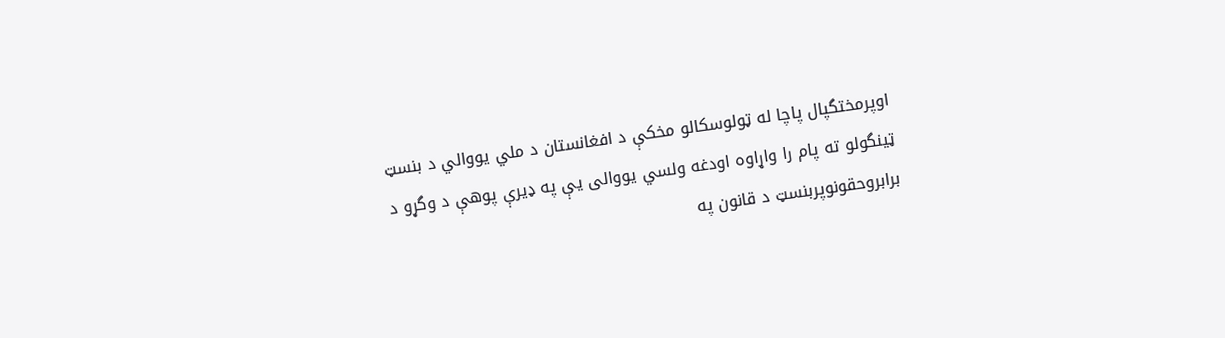اوپرمختگپال پاچا له ټولوسکالو مخکې د افغانستان د ملي یووالي د بنسټ
ټینگولو ته پام را واړاوه اودغه ولسي یووالی یې په ډیرې پوهې د وگړو د
برابروحقونوپربنسټ د قانون په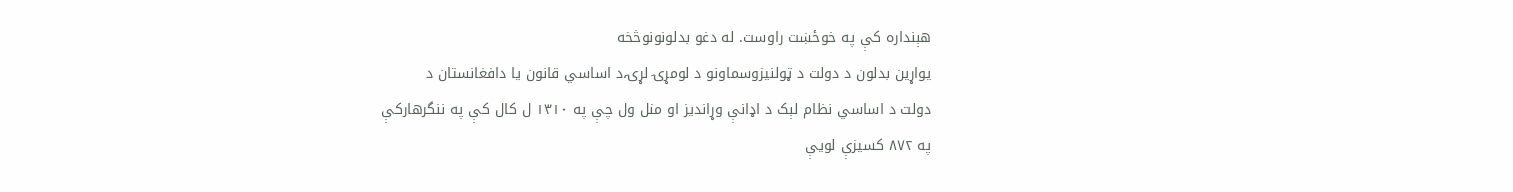هېنداره کې په خوځښت راوست. له دغو بدلونونوڅخه
یواړین بدلون د دولت د ټولنیزوسماونو د لومړۍ لړۍ،د اساسي قانون یا دافغانستان د
دولت د اساسي نظام لېک د اډانې وړاندیز او منل ول چې په ۱۳۱۰ ل کال کې په ننگرهارکې
په ۸۷۲ کسیزې لویې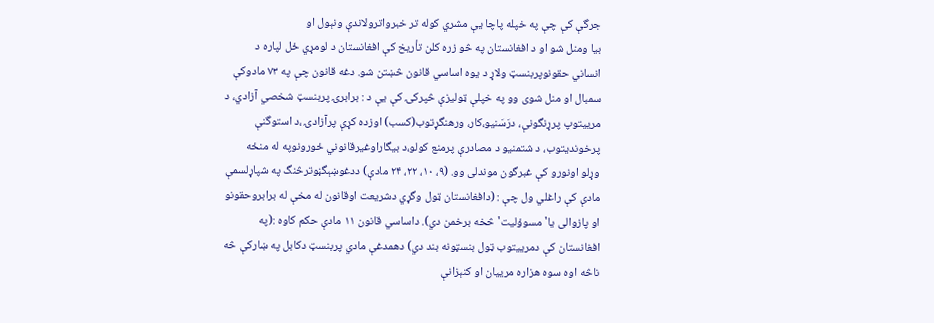جرگې کې چې په خپله پاچا یې مشري کوله تر خبرواترولاندې ونېول او
بیا ومنل شو او د افغانستان په څو زره کلن تأریخ کې افغانستان د لومړي ځل لپاره د
انساني حقونوپربنسټ ولاړ د یوه اساسي قانون څښتن شو. دغه قانون چې په ۷۳ مادوکې
سمبال او منل شوی وو په خپلې ټولیزې څپرکۍ کې یې د : برابرۍ پربنسټ شخصي آزادي، د
مرییتوپ پرړنگونې، درَسَنیو،کار، ورهنگړتوب(کسب) اوزده کړې پرآزادۍ ،د استوگنې
پرخوندیتوب، د شتمنیو د مصادرې پرمنع کولو،د بیگاراوغیرقانوني ځورونوپه له منځه
وړلو اونورو کې غبرگون موندلی وو. (۹، ۱۰، ۲۲، ۲۴ مادې) ددغوښېگڼوترڅنگ په شپاړلسمې
مادې کې راغلي ول چې : (دافغانستان ټول وگړي دشریعت اوقانون له مخې له برابروحقونو
او پازوالی یا'مسوؤلیت' څخه برخمن دي). داساسي قانون ۱۱ مادې حکم کاوه :(په
افغانستان کې دمرییتوب ټول بنسټونه بند دي) دهمدغې مادي پربنسټ دکابل په ښارکې څه
ناڅه اوه سوه هزاره مرییان او کنېزانې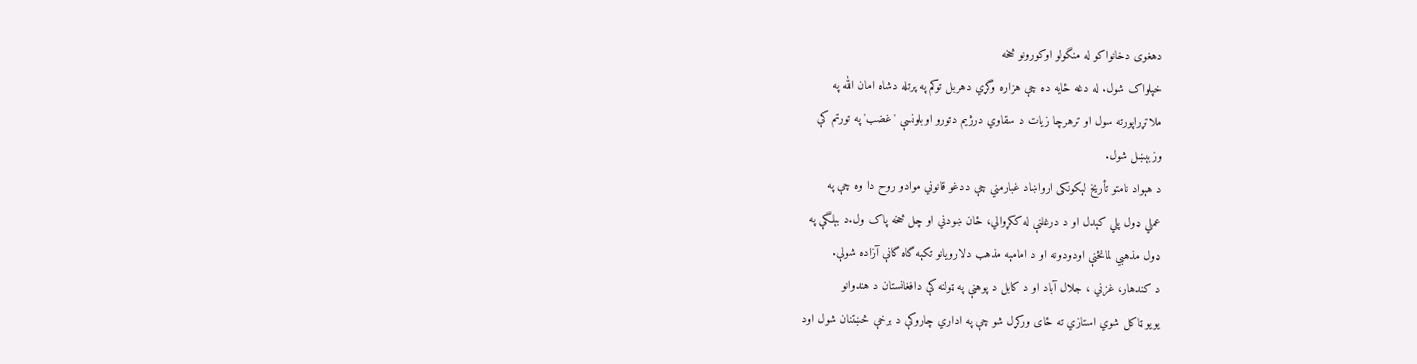دهغوی دخانواکو له منگولو اوکورونو څخه
خپلواک شول. له دغه ځایه ده چې هزاره وگړي دهربل توکم په پرتله دشاه امان الله په
ملاتړراپورته سول او ترهرچا زیات د سقاوي درژیم دتورو اوبلونسې 'غضب' په تورتم کې
وزبېښل شول.
د هېواد نامتو تأریخ لېکونکی ارواښاد غبارمني چې ددغو قانوني موادو روح دا وه چې په
عملي ډول پلي کېدل او د درغلنې له ککړوالي، ځان ښودني او چل څخه پاک ول.د بېلگې په
ډول مذهبي لمانځنې اودودونه او د امامېه مذهب دلارویانو تکېه گاه گانې آزاده شولې.
د کندهار، غزني ، جلال آباد او د کابل د پوهنې په ټولنه کې دافغانستان د هندوانو
یویو ټاکل شوي استازي ته ځای ورکړل شو چې په اداري چاروکې د برخې څښتنان شول اود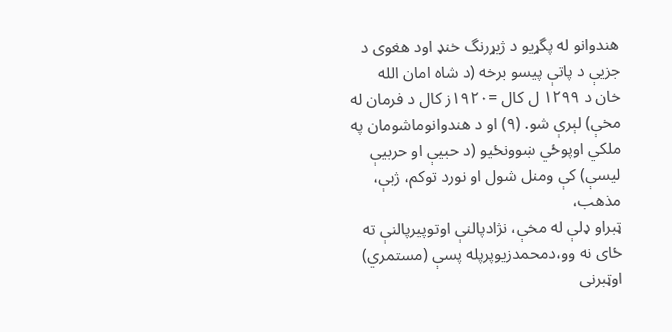هندوانو له پگړیو د ژیړرنگ خنډ اود هغوی د جزیې د پاتې پیسو برخه (د شاه امان الله
خان د ۱۲۹۹ ل کال =۱۹۲۰ز کال د فرمان له مخې) لېرې شو. (۹) او د هندوانوماشومان په
ملکي اوپوځي ښوونځیو (د حبیې او حربیې لیسې) کې ومنل شول او نورد توکم، ژبې، مذهب،
ټبراو ډلې له مخې، نژادپالنې اوتوپیرپالنې ته ځای نه وو،دمحمدزیوپرپله پسې (مستمري)
اوټبرنی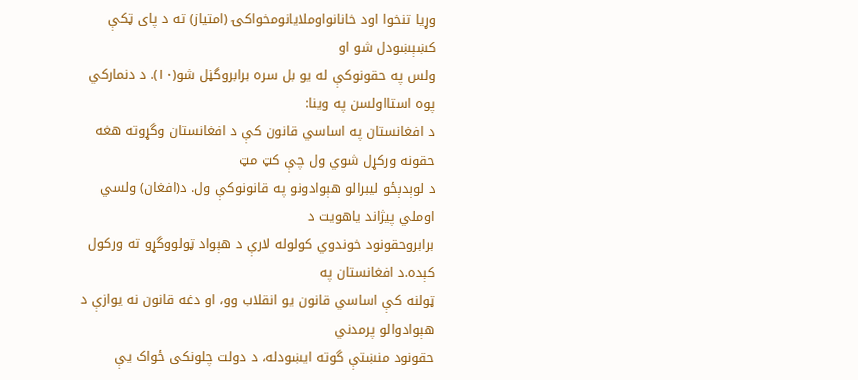وړیا تنخوا اود خانانواوملایانومخواکۍ (امتیاز) ته د پای ټکې کښېښودل شو او
ولس په حقونوکې له یو بل سره برابروگڼل شو(۱۰). د دنمارکي پوه استااولسن په وینا:
د افغانستان په اساسي قانون کې د افغانستان وگړوته هغه حقونه ورکړل شوي ول چې کټ مټ
د لوېدېځو لیبرالو هېوادونو په قانونوکې ول. د(افغان) ولسي اوملي پیژاند یاهویت د
برابروحقونود خوندوي کولوله لارې د هېواد ټولووگړو ته ورکول کېده.د افغانستان په
ټولنه کې اساسي قانون یو انقلاب وو، او دغه قانون نه یوازې د هېوادوالو پرمدني
حقونود منښتې گوته ایښودله، د دولت چلونکی ځواک یې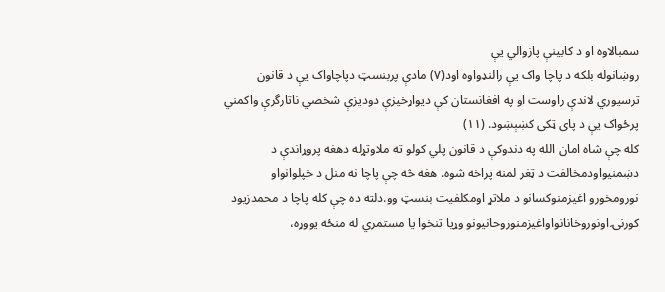سمبالاوه او د کابینې پازوالي یې
روښانوله بلکه د پاچا واک یې رالنډواوه اود(۷) مادې پربنسټ دپاچاواک یې د قانون
ترسیوري لاندې راوست او په افغانستان کې دیواړخیزې دودیزې شخصي ناتارگرې واکمني
پرځواک یې د پای ټکی کښېښود. (۱۱)
کله چې شاه امان الله په دندوکې د قانون پلي کولو ته ملاوتړله دهغه پروړاندې د
دښمنیواودمخالفت د ټغر لمنه پراخه شوه. هغه څه چې پاچا نه منل د خپلوانواو
نورومخورو اغیزمنوکسانو د ملاتړ اومکلفیت بنسټ وو.دلته ده چې کله پاچا د محمدزیود
کورنۍ اونوروخانانواواغیزمنوروحانیونو وړیا تنخوا یا مستمري له منځه یووړه،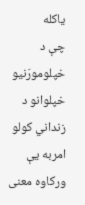یاکله
چې د خپلومورَنیو خپلوانو د زنداني کولو امربه یې ورکاوه معنی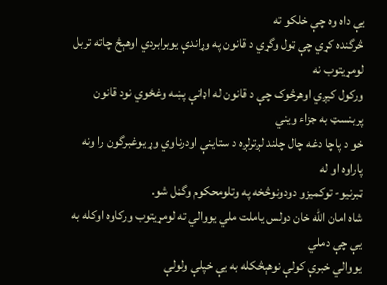یې داه وه چې خلکو ته
څرگنده کړي چې ټول وگړي د قانون په وړاندې یوبرابردي اوهېڅ چاته تربل لومړیتوب نه
ورکول کیږي اوهرڅوک چې د قانون له اډانې پښه وغځوي نود قانون پربنسټ به جزاء ویني
خو د پاچا دغه چال چلند لږترلږه د ستاینې اودرناوي وړ یوغبرگون را ونه پاراوه او له
ټبرنیو- توکمیزو دودونوڅخه په وتلومحکوم وگڼل شو.
شاه امان الله خان دولس یاملت ملي یووالي ته لومړیتوب ورکاوه اوکله به یې چې دملي
یووالي خبرې کولې نوهېڅکله به یې خپلې ولولې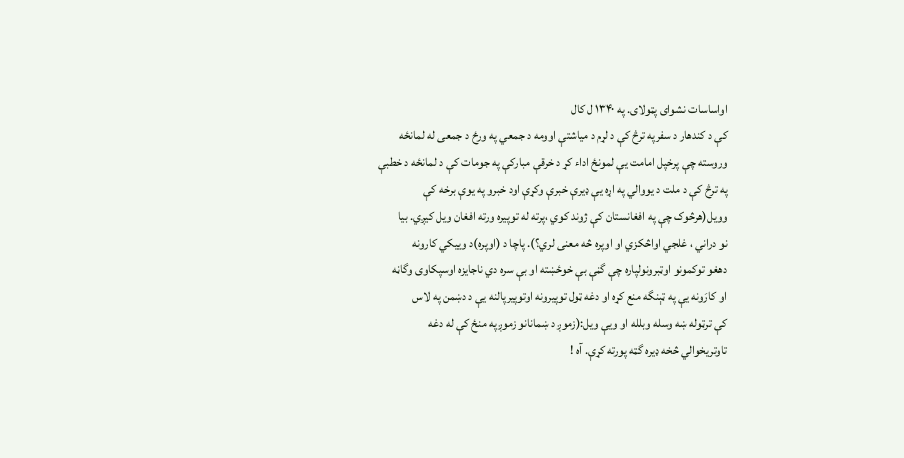اواساسات نشوای پټولای. په ۱۳۴۰ ل کال
کې د کندهار د سفرپه ترڅ کې د لړم د میاشتې اوومه د جمعي په ورځ د جمعی له لمانځه
وروسته چې پرخپل امامت یې لمونځ اداء کړ د خرقې مبارکې په جومات کې د لمانځه د خطبې
په ترڅ کې د ملت د یووالي په اړه یې ډیرې خبرې وکړې اود خبرو په یوې برخه کې
وویل(هرڅوک چې په افغانستان کې ژوند کوي ،پرته له توپيره ورته افغان ویل کیږي. بیا
نو دراني ، غلجي اواڅکزي او اوپره څه معنی لري؟). پاچا د (اوپره)د وییکي کارونه
دهغو توکمونو اوټبرونولپاره چې گڼې بې خوځښته او بې سره دي ناجایزه اوسپکاوی وگاڼه
او کارَونه یې په ټېنگه منع کړه او دغه ټول توپیرونه اوتوپیرپالنه یې د دښمن په لاس
کې ترټوله ښه وسله وبلله او ویې ویل:(زموږ د ښمانانو زموږپه منځ کې له دغه
تاوتریخوالي څخه ډیره گټه پورته کړې. آه !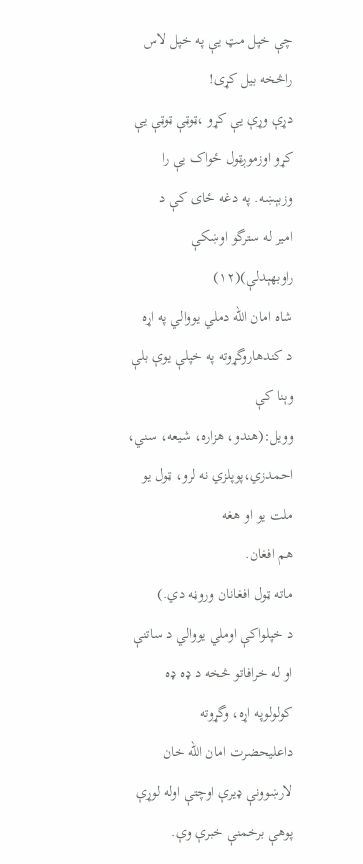چې خپل مټ یې په خپل لاس راڅخه بیل کړی!
دړې وړې یې کړو ،ټوټې ټوټې یې کړو اوزموږټول ځواک یې را وزبېښه. په دغه ځای کې د
امیر له سترگو اوښکې راوبهېدلې)(۱۲)
شاه امان الله دملي یووالي په اړه
د کندهاروگړوته په خپلې یوې بلې وېنا کې
وویل:(هندو، هزاره، شیعه، سني، احمدزي،پوپلزي نه لرو، ټول یو ملت یو او هغه
هم افغان.
ماته ټول افغانان وروڼه دي.)
د خپلواکې اوملي یووالي د ساتنې او له خرافاتو څخه د ډه ډه کولولوپه اړه، وگړوته
داعلیحضرت امان الله خان لارښوونې ډیرې اوچتې اوله لوړې پوهې برخمنې خبرې وې.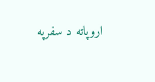اروپاته د سفرپه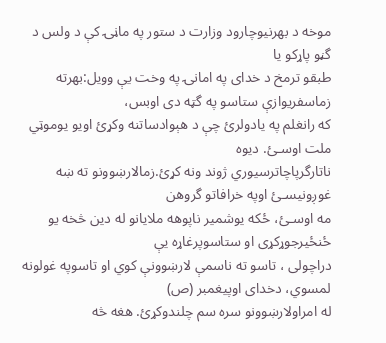موخه د بهرنیوچارود وزارت د ستور په ماڼۍ کې د ولس د گڼو پاړکو یا
طبقو ترمخ د خدای په امانۍ په وخت یې وویل:بهرته زماسفریوازې ستاسو په گټه دی اوبس،
که رانغلم په یادولرئ چې د هېوادساتنه وکړئ اویو یوموټي ملت اوسـئ. دیوه
ناتارگرپاچاترسیوري ژوند ونه کړئ.زمالارښوونو ته ښه غوږونیسـئ اوپه خرافاتو گروهن
مه اوسـئ، ځکه یوشمیر ناپوهه ملایانو له دین څخه یو ځنځیرجوړکړی او ستاسوپرغاړه یې
دراچولی ، تاسو ته ناسمې لارښوونې کوي او تاسوپه غولونه لمسوي، دخدای اوپیغمبر (ص)
له امراولارښوونو سره سم چلندوکړئ. هغه څه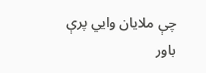چې ملایان وایي پرې باور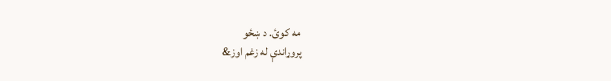مه کوئ. د ښځو
پروړاندې له زغم اوز&